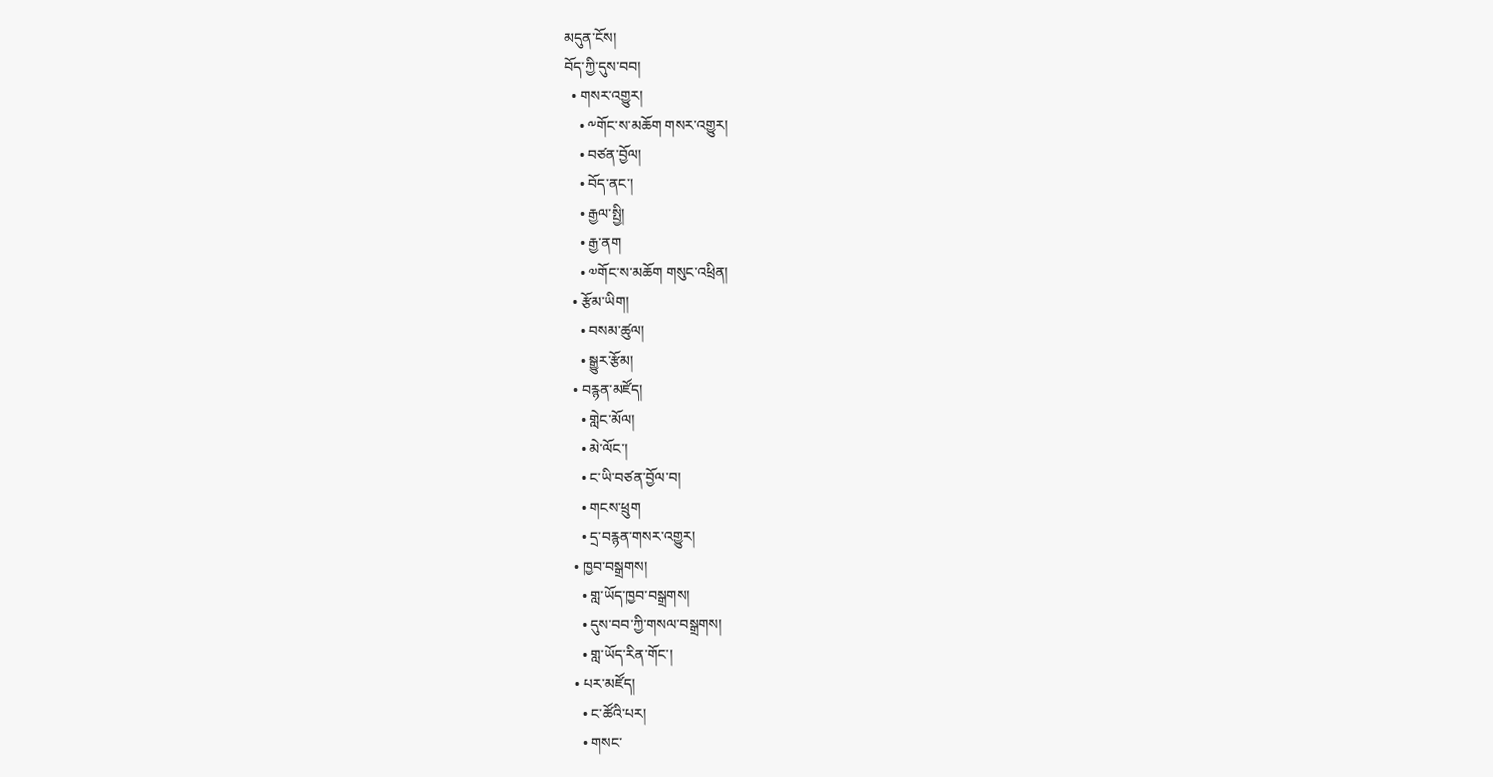མདུན་ངོས།
བོད་ཀྱི་དུས་བབ།
  • གསར་འགྱུར།
    • ༸གོང་ས་མཆོག གསར་འགྱུར།
    • བཙན་བྱོལ།
    • བོད་ནང་།
    • རྒྱལ་སྤྱི།
    • རྒྱ་ནག
    • ༧གོང་ས་མཆོག གསུང་འཕྲིན།
  • རྩོམ་ཡིག།
    • བསམ་ཚུལ།
    • སྒྱུར་རྩོམ།
  • བརྙན་མཛོད།
    • གླེང་མོལ།
    • མེ་ལོང་།
    • ང་ཡི་བཙན་བྱོལ་བ།
    • གངས་ཕྲུག
    • དྲ་བརྙན་གསར་འགྱུར།
  • ཁྱབ་བསྒྲགས།
    • གླ་ཡོད་ཁྱབ་བསྒྲགས།
    • དུས་བབ་ཀྱི་གསལ་བསྒྲགས།
    • གླ་ཡོད་རིན་གོང་།
  • པར་མཛོད།
    • ང་ཚོའི་པར།
    • གསང་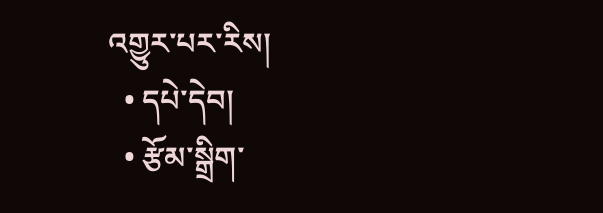འགྱུར་པར་རིས།
  • དཔེ་དེབ།
  • རྩོམ་སྒྲིག་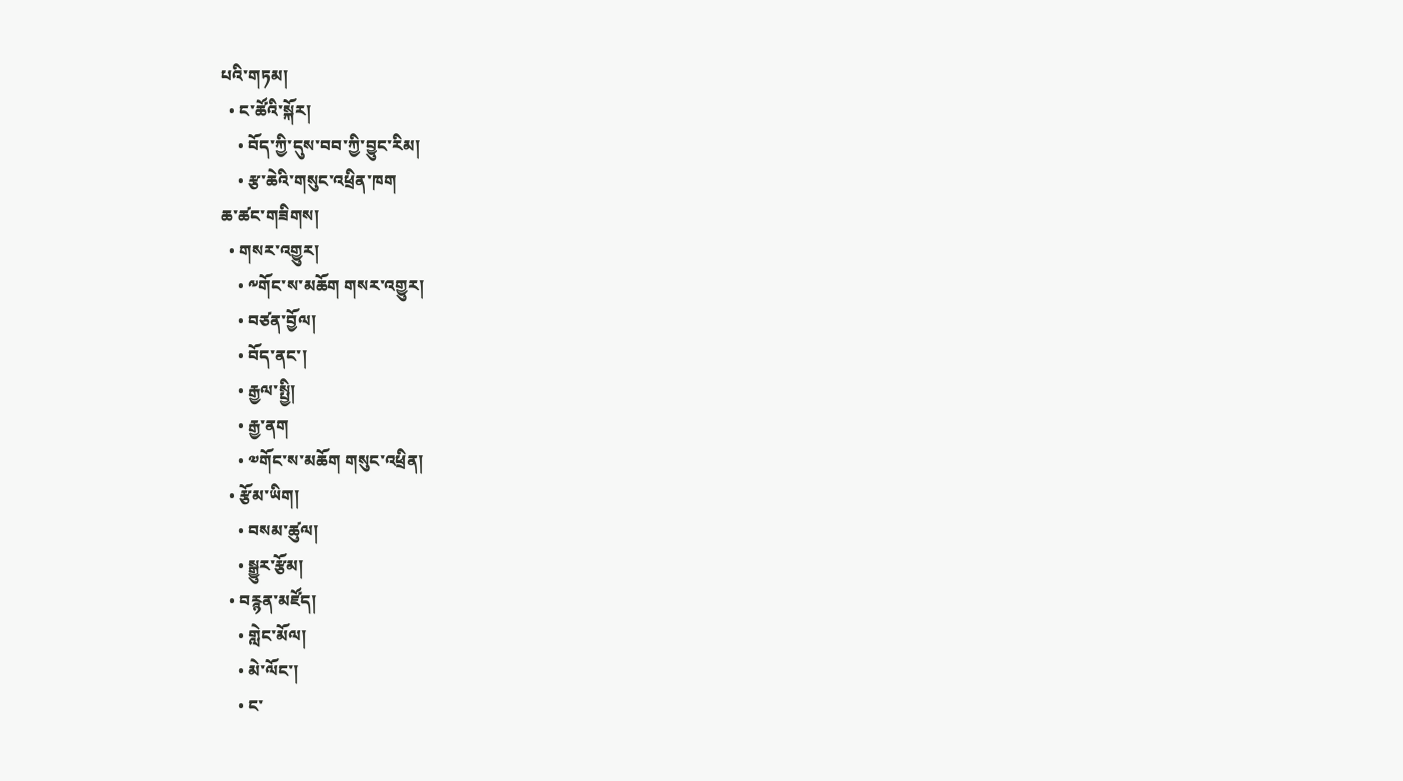པའི་གཏམ།
  • ང་ཚོའི་སྐོར།
    • བོད་ཀྱི་དུས་བབ་ཀྱི་བྱུང་རིམ།
    • རྩ་ཆེའི་གསུང་འཕྲིན་ཁག
ཆ་ཚང་གཟིགས།
  • གསར་འགྱུར།
    • ༸གོང་ས་མཆོག གསར་འགྱུར།
    • བཙན་བྱོལ།
    • བོད་ནང་།
    • རྒྱལ་སྤྱི།
    • རྒྱ་ནག
    • ༧གོང་ས་མཆོག གསུང་འཕྲིན།
  • རྩོམ་ཡིག།
    • བསམ་ཚུལ།
    • སྒྱུར་རྩོམ།
  • བརྙན་མཛོད།
    • གླེང་མོལ།
    • མེ་ལོང་།
    • ང་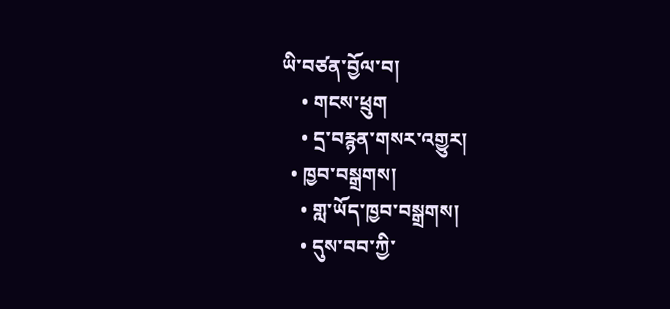ཡི་བཙན་བྱོལ་བ།
    • གངས་ཕྲུག
    • དྲ་བརྙན་གསར་འགྱུར།
  • ཁྱབ་བསྒྲགས།
    • གླ་ཡོད་ཁྱབ་བསྒྲགས།
    • དུས་བབ་ཀྱི་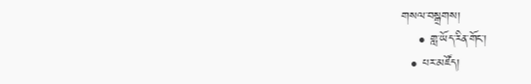གསལ་བསྒྲགས།
    • གླ་ཡོད་རིན་གོང་།
  • པར་མཛོད།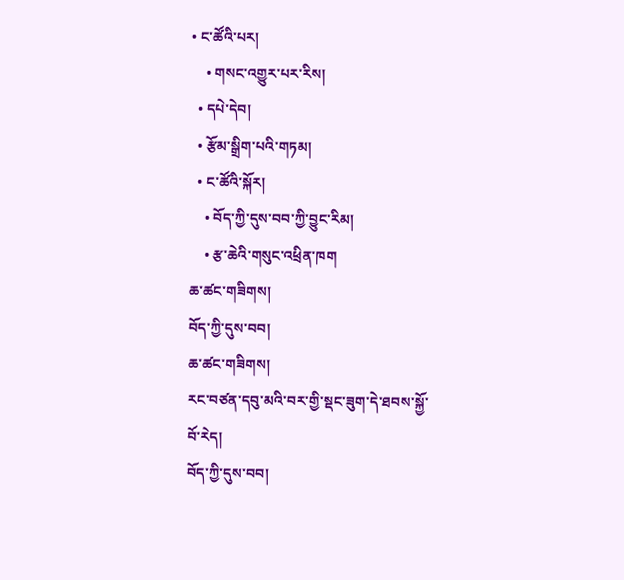• ང་ཚོའི་པར།
    • གསང་འགྱུར་པར་རིས།
  • དཔེ་དེབ།
  • རྩོམ་སྒྲིག་པའི་གཏམ།
  • ང་ཚོའི་སྐོར།
    • བོད་ཀྱི་དུས་བབ་ཀྱི་བྱུང་རིམ།
    • རྩ་ཆེའི་གསུང་འཕྲིན་ཁག
ཆ་ཚང་གཟིགས།
བོད་ཀྱི་དུས་བབ།
ཆ་ཚང་གཟིགས།
རང་བཙན་དབུ་མའི་བར་གྱི་སྡང་ཟུག་དེ་ཐབས་སྐྱོ་བོ་རེད།
བོད་ཀྱི་དུས་བབ།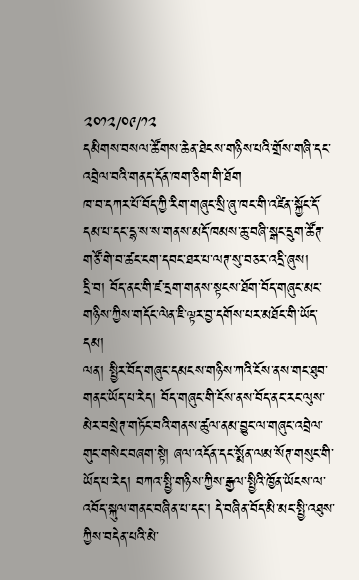༢༠༡༢/༠༩/༡༢
དམིགས་བསལ་ཚོགས་ཆེན་ཐེངས་གཉིས་པའི་གྲོས་གཞི་དང་འབྲེལ་བའི་གནད་དོན་ཁག་ཅིག་གི་ཐོག
ཁ་བ་དཀར་པོ་བོད་ཀྱི་རིག་གཞུང་སྲི་ཞུ་ཁང་གི་འཛིན་སྐྱོང་དོ་དམ་པ་དང་དྷ་ས་ས་གནས་མདོ་ཁམས་ཆུ་བཞི་སྒང་དྲུག་ཚོཊ་གཙོ་གེ་བ་ཚང་ངག་དབང་ཐར་པ་ལཊ་སུ་བཅར་འདྲི་ཞུས།
དྲི་བ། བོད་ནང་གི་ཛ་དྲག་གནས་སྟངས་ཐོག་བོད་གཞུང་མང་གཉིས་ཀྱིས་གདོང་ལེན་ཇི་ལྟར་བྱ་དགོས་པར་མཐོང་གི་ཡོད་དམ།
ལན། སྤྱིར་བོད་གཞུང་དམངས་གཉིས་ཀའི་ངོས་ནས་གང་ཐུབ་གནང་ཡོད་པ་རེད། བོད་གཞུང་གི་ངོས་ནས་བོད་ནང་རང་ལུས་མེར་བསྲེཊ་གཏོང་བའི་གནས་ཚུལ་ནམ་བྱུང་ལ་གཞུང་འབྲེལ་གུང་གསེང་བཞག་སྟེ། ཞལ་འདོན་དང་སྨོན་ལམ་སོཊ་གསུང་གི་ཡོད་པ་རེད། བཀའ་སྤྱི་གཉིས་ཀྱིས་རྒྱལ་སྤྱིའི་ཁྱོན་ཡོངས་ལ་འབོད་སྐུལ་གནང་བཞིན་པ་དང་། དེ་བཞིན་བོད་མི་མང་སྤྱི་འཐུས་ཀྱིས་བདེན་པའི་མེ་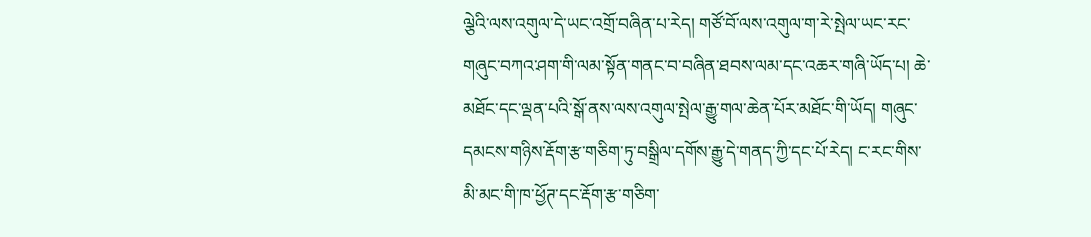ལྕེའི་ལས་འགུལ་དེ་ཡང་འགྲོ་བཞིན་པ་རེད། གཙོ་བོ་ལས་འགུལ་ག་རེ་སྤེལ་ཡང་རང་གཞུང་བཀའ་ཤག་གི་ལམ་སྟོན་གནང་བ་བཞིན་ཐབས་ལམ་དང་འཆར་གཞི་ཡོད་པ། ཆེ་མཐོང་དང་ལྡན་པའི་སྒོ་ནས་ལས་འགུལ་སྤེལ་རྒྱུ་གལ་ཆེན་པོར་མཐོང་གི་ཡོད། གཞུང་དམངས་གཉིས་རྡོག་རྩ་གཅིག་ཏུ་བསྒྲིལ་དགོས་རྒྱུ་དེ་གནད་ཀྱི་དང་པོ་རེད། ང་རང་གིས་མི་མང་གི་ཁ་ཕྱོཊ་དང་རྡོག་རྩ་གཅིག་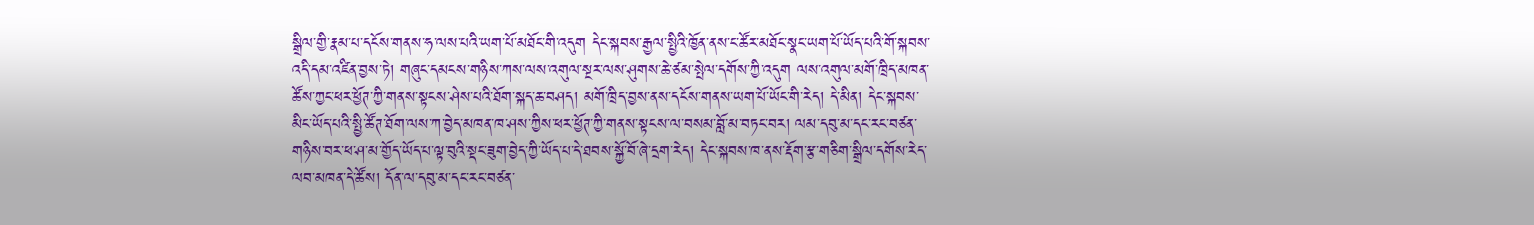སྒྲིལ་གྱི་རྣམ་པ་དངོས་གནས་ཧ་ལས་པའི་ཡག་པོ་མཐོང་གི་འདུག དེང་སྐབས་རྒྱལ་སྤྱིའི་ཁྱོན་ནས་ང་ཚོར་མཐོང་སྣང་ཡག་པོ་ཡོད་པའི་གོ་སྐབས་འདི་དམ་འཛིན་བྱས་ཏེ། གཞུང་དམངས་གཉིས་ཀས་ལས་འགུལ་སྔར་ལས་ཤུགས་ཆེ་ཙམ་སྤེལ་དགོས་ཀྱི་འདུག ལས་འགུལ་མགོ་ཁྲིད་མཁན་ཚོས་ཀྱང་ཕར་ཕྱོཊ་ཀྱི་གནས་སྟངས་ཤེས་པའི་ཐོག་སྐད་ཆ་བཤད། མགོ་ཁྲིད་བྱས་ནས་དངོས་གནས་ཡག་པོ་ཡོང་གི་རེད། དེ་མིན། དེང་སྐབས་མིང་ཡོད་པའི་སྤྱི་ཚོཊ་ཐོག་ལས་ཀ་བྱེད་མཁན་ཁ་ཤས་ཀྱིས་ཕར་ཕྱོཊ་ཀྱི་གནས་སྟངས་ལ་བསམ་བློ་མ་བཏང་བར། ལམ་དབུ་མ་དང་རང་བཙན་གཉིས་བར་ཕ་ཤ་མ་གྱོད་ཡོད་པ་ལྟ་བུའི་སྡང་ཟུག་བྱེད་ཀྱི་ཡོད་པ་དེ་ཐབས་སྐྱོ་བོ་ཞེ་དྲག་རེད། དེང་སྐབས་ཁ་ནས་རྡོག་རྩ་གཅིག་སྒྲིལ་དགོས་རེད་ལབ་མཁན་དེ་ཚོས། དོན་ལ་དབུ་མ་དང་རང་བཙན་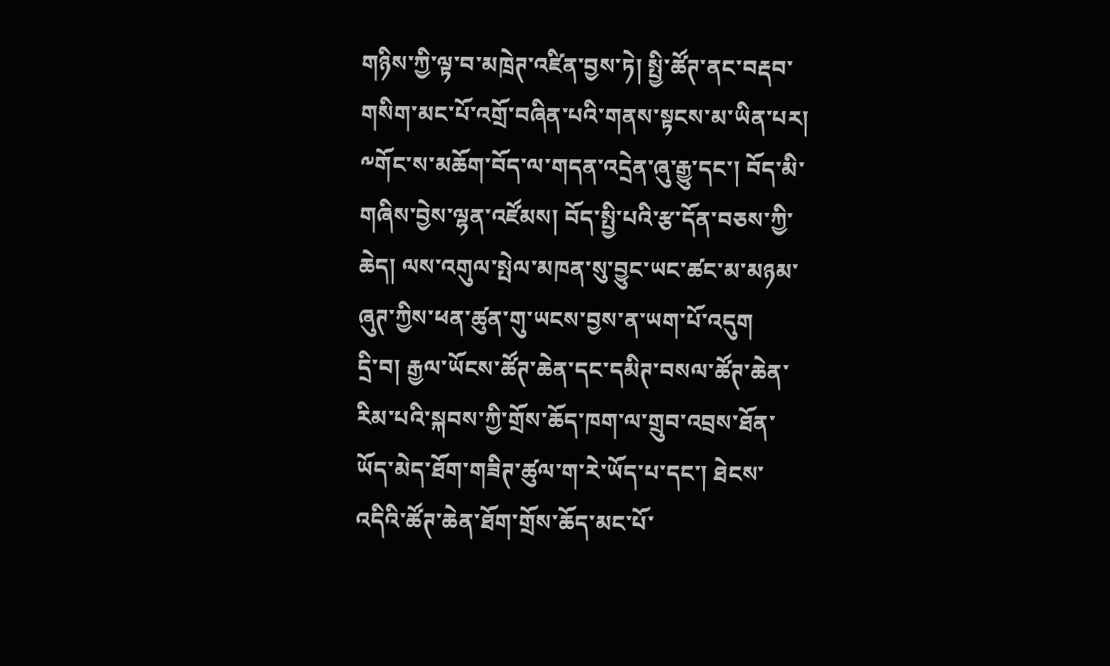གཉིས་ཀྱི་ལྟ་བ་མཁྲེཊ་འཛིན་བྱས་ཏེ། སྤྱི་ཚོཊ་ནང་བརྡབ་གསིག་མང་པོ་འགྲོ་བཞིན་པའི་གནས་སྟངས་མ་ཡིན་པར། ༸གོང་ས་མཆོག་བོད་ལ་གདན་འདྲེན་ཞུ་རྒྱུ་དང་། བོད་མི་གཞིས་བྱེས་ལྷན་འཛོམས། བོད་སྤྱི་པའི་རྩ་དོན་བཅས་ཀྱི་ཆེད། ལས་འགུལ་སྤེལ་མཁན་སུ་བྱུང་ཡང་ཚང་མ་མཉམ་ཞུཊ་ཀྱིས་ཕན་ཚུན་གུ་ཡངས་བྱས་ན་ཡག་པོ་འདུག
དྲི་བ། རྒྱལ་ཡོངས་ཚོཊ་ཆེན་དང་དམིཊ་བསལ་ཚོཊ་ཆེན་རིམ་པའི་སྐབས་ཀྱི་གྲོས་ཆོད་ཁག་ལ་གྲུབ་འབྲས་ཐོན་ཡོད་མེད་ཐོག་གཟིཊ་ཚུལ་ག་རེ་ཡོད་པ་དང་། ཐེངས་འདིའི་ཚོཊ་ཆེན་ཐོག་གྲོས་ཆོད་མང་པོ་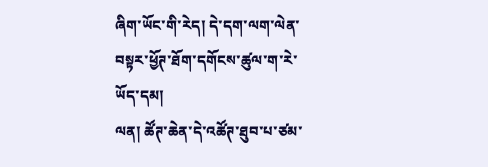ཞིག་ཡོང་གི་རེད། དེ་དག་ལག་ལེན་བསྟར་ཕྱོཊ་ཐོག་དགོངས་ཚུལ་ག་རེ་ཡོད་དམ།
ལན། ཚོཊ་ཆེན་དེ་འཚོཊ་ཐུབ་པ་ཙམ་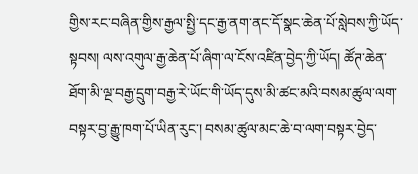གྱིས་རང་བཞིན་གྱིས་རྒྱལ་སྤྱི་དང་རྒྱ་ནག་ནང་དོ་སྣང་ཆེན་པོ་སླེབས་ཀྱི་ཡོད་སྟབས། ལས་འགུལ་རྒྱ་ཆེན་པོ་ཞིག་ལ་ངོས་འཛིན་བྱེད་ཀྱི་ཡོད། ཚོཊ་ཆེན་ཐོག་མི་ལྔ་བརྒྱ་དྲུག་བརྒྱ་རེ་ཡོང་གི་ཡོད་དུས་མི་ཚང་མའི་བསམ་ཚུལ་ལག་བསྟར་བྱ་རྒྱུ་ཁག་པོ་ཡིན་རུང་། བསམ་ཚུལ་མང་ཆེ་བ་ལག་བསྟར་བྱེད་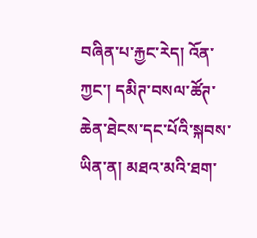བཞིན་པ་རྐྱང་རེད། འོན་ཀྱང་། དམིཊ་བསལ་ཚོཊ་ཆེན་ཐེངས་དང་པོའི་སྐབས་ཡིན་ན། མཐའ་མའི་ཐག་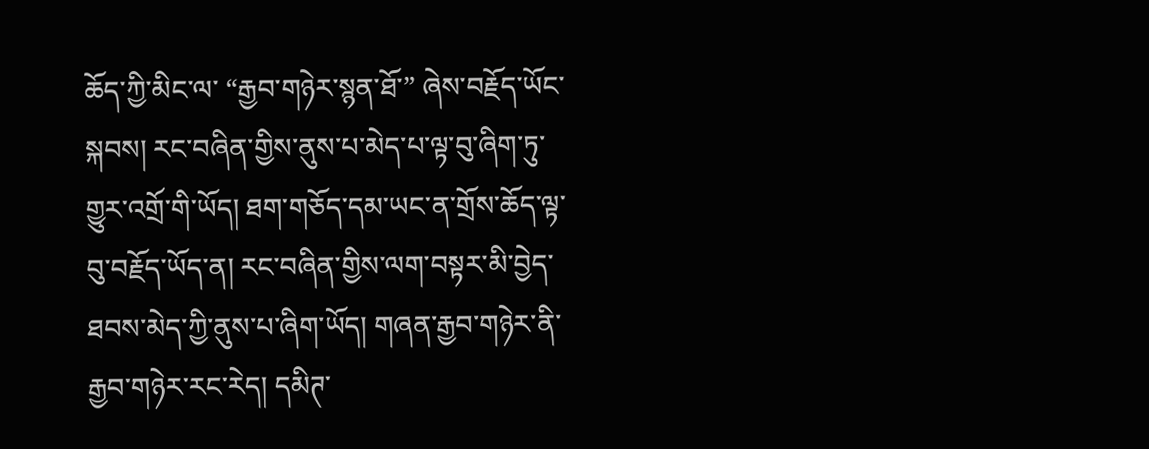ཆོད་ཀྱི་མིང་ལ་ “རྒྱབ་གཉེར་སྙན་ཐོ་” ཞེས་བརྗོད་ཡོང་སྐབས། རང་བཞིན་གྱིས་ནུས་པ་མེད་པ་ལྟ་བུ་ཞིག་ཏུ་གྱུར་འགྲོ་གི་ཡོད། ཐག་གཅོད་དམ་ཡང་ན་གྲོས་ཆོད་ལྟ་བུ་བརྗོད་ཡོད་ན། རང་བཞིན་གྱིས་ལག་བསྟར་མི་བྱེད་ཐབས་མེད་ཀྱི་ནུས་པ་ཞིག་ཡོད། གཞན་རྒྱབ་གཉེར་ནི་རྒྱབ་གཉེར་རང་རེད། དམིཊ་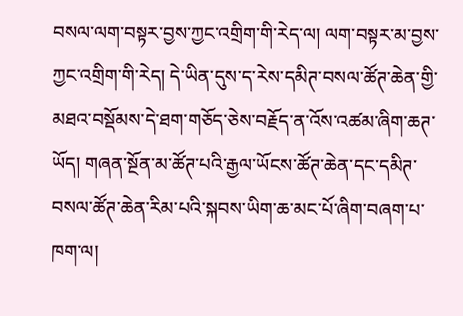བསལ་ལག་བསྟར་བྱས་ཀྱང་འགྲིག་གི་རེད་ལ། ལག་བསྟར་མ་བྱས་ཀྱང་འགྲིག་གི་རེད། དེ་ཡིན་དུས་ད་རེས་དམིཊ་བསལ་ཚོཊ་ཆེན་གྱི་མཐའ་བསྡོམས་དེ་ཐག་གཅོད་ཅེས་བརྗོད་ན་འོས་འཚམ་ཞིག་ཆཊ་ཡོད། གཞན་སྔོན་མ་ཚོཊ་པའི་རྒྱལ་ཡོངས་ཚོཊ་ཆེན་དང་དམིཊ་བསལ་ཚོཊ་ཆེན་རིམ་པའི་སྐབས་ཡིག་ཆ་མང་པོ་ཞིག་བཞག་པ་ཁག་ལ།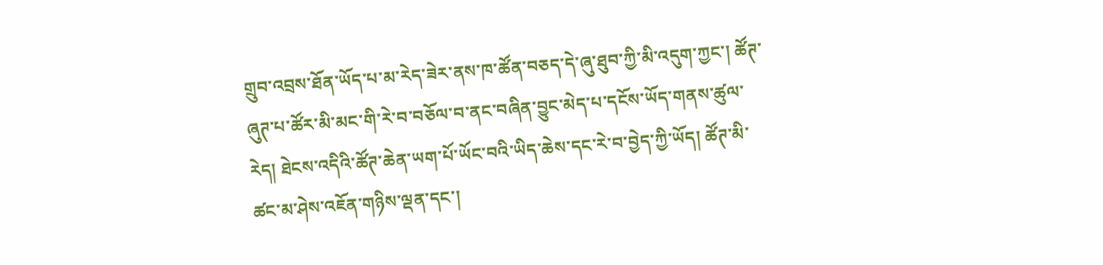གྲུབ་འབྲས་ཐོན་ཡོད་པ་མ་རེད་ཟེར་ནས་ཁ་ཚོན་བཅད་དེ་ཞུ་ཐུབ་ཀྱི་མི་འདུག་ཀྱང་། ཚོཊ་ཞུཊ་པ་ཚོར་མི་མང་གི་རེ་བ་བཅོལ་བ་ནང་བཞིན་བྱུང་མེད་པ་དངོས་ཡོད་གནས་ཚུལ་ཪེད། ཐེངས་འདིའི་ཚོཊ་ཆེན་ཡག་པོ་ཡོང་བའི་ཡིད་ཆེས་དང་རེ་བ་བྱེད་ཀྱི་ཡོད། ཚོཊ་མི་ཚང་མ་ཤེས་འཇོན་གཉིས་ལྡན་དང་།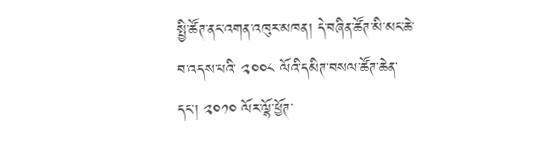སྤྱི་ཚོཊ་ནང་འགན་འཁུར་མཁན། དེ་བཞིན་ཚོཊ་མི་མང་ཆེ་བ་འདས་པའི་ ༢༠༠༨ ལོའི་དམིཊ་བསལ་ཚོཊ་ཆེན་དང་། ༢༠༡༠ ལོར་ལྷོ་ཕྱོཊ་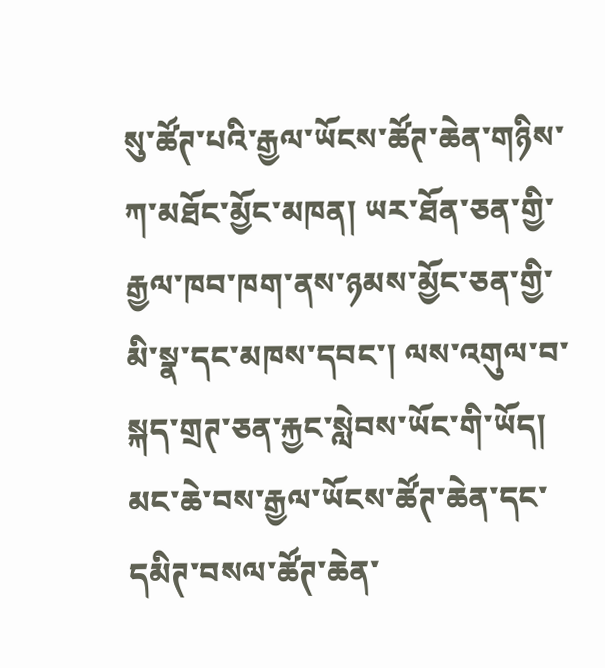སུ་ཚོཊ་པའི་རྒྱལ་ཡོངས་ཚོཊ་ཆེན་གཉིས་ཀ་མཐོང་མྱོང་མཁན། ཡར་ཐོན་ཅན་གྱི་རྒྱལ་ཁབ་ཁག་ནས་ཉམས་མྱོང་ཅན་གྱི་མི་སྣ་དང་མཁས་དབང་། ལས་འགུལ་བ་སྐད་གྲཊ་ཅན་རྐྱང་སླེབས་ཡོང་གི་ཡོད། མང་ཆེ་བས་རྒྱལ་ཡོངས་ཚོཊ་ཆེན་དང་དམིཊ་བསལ་ཚོཊ་ཆེན་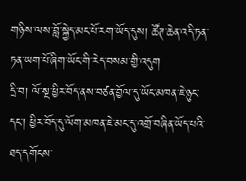གཉིས་ལས་བློ་སྐྱེད་མང་པོ་རག་ཡོད་དུས། ཚོཊ་ཆེན་འདི་ཏན་ཏན་ཡག་པོ་ཞིག་ཡོང་གི་རེད་བསམ་གྱི་འདུག
དྲི་བ། ལོ་སྔ་ཕྱིར་བོད་ནས་བཙན་བྱོལ་དུ་ཡོང་མཁན་ཇེ་ཉུང་དང་། ཕྱིར་བོད་དུ་ལོག་མཁན་ཇེ་མང་དུ་འགྲོ་བཞིན་ཡོད་པའི་ཐད་དགོངས་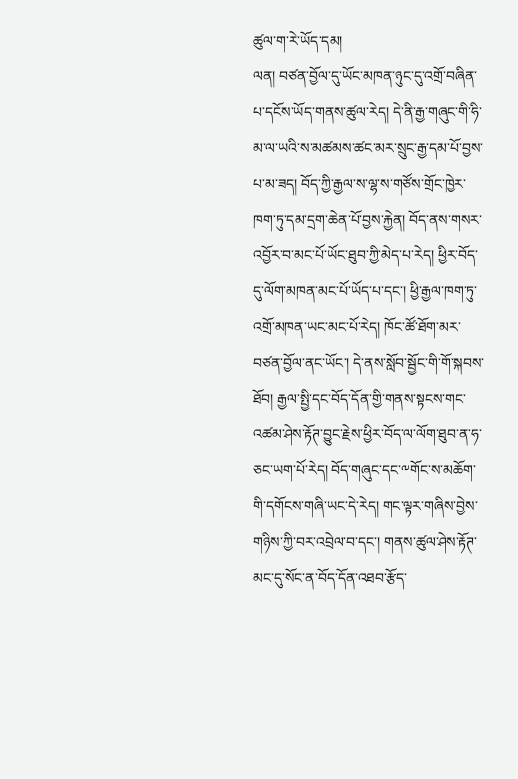ཚུལ་ག་རེ་ཡོད་དམ།
ལན། བཙན་བྱོལ་དུ་ཡོང་མཁན་ཉུང་དུ་འགྲོ་བཞིན་པ་དངོས་ཡོད་གནས་ཚུལ་རེད། དེ་ནི་རྒྱ་གཞུང་གི་ཧི་མ་ལ་ཡའི་ས་མཚམས་ཚང་མར་སྲུང་རྒྱ་དམ་པོ་བྱས་པ་མ་ཟད། བོད་ཀྱི་རྒྱལ་ས་ལྷ་ས་གཙོས་གྲོང་ཁྱེར་ཁག་ཏུ་དམ་དྲག་ཆེན་པོ་བྱས་རྐྱེན། བོད་ནས་གསར་འབྱོར་བ་མང་པོ་ཡོང་ཐུབ་ཀྱི་མེད་པ་རེད། ཕྱིར་བོད་དུ་ལོག་མཁན་མང་པོ་ཡོད་པ་དང་། ཕྱི་རྒྱལ་ཁག་ཏུ་འགྲོ་མཁན་ཡང་མང་པོ་རེད། ཁོང་ཚོ་ཐོག་མར་བཙན་བྱོལ་ནང་ཡོང་། དེ་ནས་སློབ་སྦྱོང་གི་གོ་སྐབས་ཐོབ། རྒྱལ་སྤྱི་དང་བོད་དོན་གྱི་གནས་སྟངས་གང་འཚམ་ཤེས་རྟོཊ་བྱུང་རྗེས་ཕྱིར་བོད་ལ་ལོག་ཐུབ་ན་ཧ་ཅང་ཡག་པོ་རེད། བོད་གཞུང་དང་༸གོང་ས་མཆོག་གི་དགོངས་གཞི་ཡང་དེ་རེད། གང་ལྟར་གཞིས་བྱེས་གཉིས་ཀྱི་བར་འབྲེལ་བ་དང་། གནས་ཚུལ་ཤེས་རྟོཊ་མང་དུ་སོང་ན་བོད་དོན་འཐབ་རྩོད་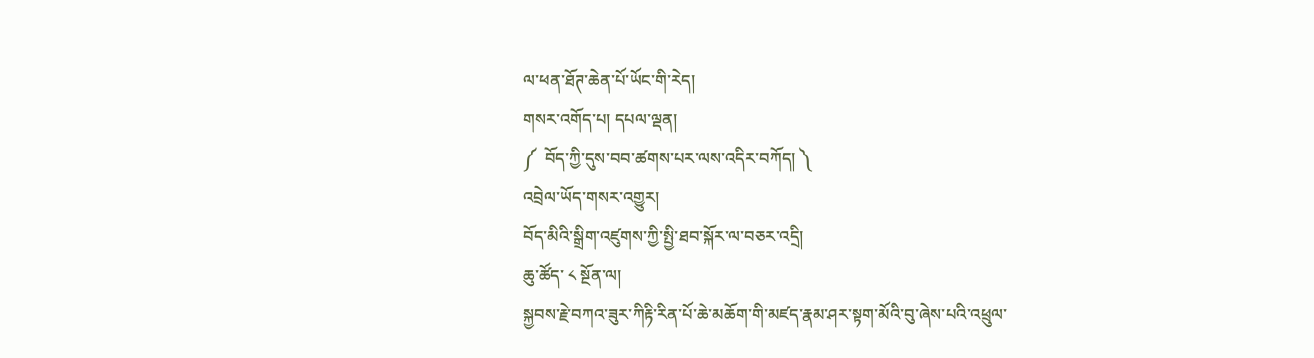ལ་ཕན་ཐོཊ་ཆེན་པོ་ཡོང་གི་རེད།
གསར་འགོད་པ། དཔལ་ལྡན།
༼  བོད་ཀྱི་དུས་བབ་ཚགས་པར་ལས་འདིར་བཀོད། ༽
འབྲེལ་ཡོད་གསར་འགྱུར།
བོད་མིའི་སྒྲིག་འཛུགས་ཀྱི་སྤྱི་ཐབ་སྐོར་ལ་བཅར་འདྲི།
ཆུ་ཚོད་ ༨ སྔོན་ལ།
སྐྱབས་རྗེ་བཀའ་ཟུར་ཀིརྟི་རིན་པོ་ཆེ་མཆོག་གི་མཛད་རྣམ་ཤར་སྟག་མོའི་བུ་ཞེས་པའི་འཕྲུལ་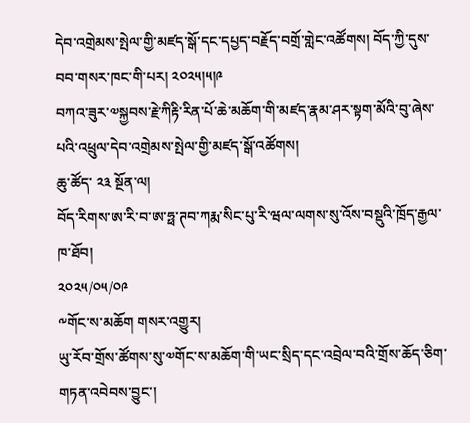དེབ་འགྲེམས་སྤེལ་གྱི་མཛད་སྒོ་དང་དཔྱད་བརྗོད་བགྲོ་གླེང་འཚོགས། བོད་ཀྱི་དུས་བབ་གསར་ཁང་གི་པར། ༢༠༢༥།༥།༩
བཀའ་ཟུར་༧སྐྱབས་རྗེ་ཀིརྟི་རིན་པོ་ཆེ་མཆོག་གི་མཛད་རྣམ་ཤར་སྟག་མོའི་བུ་ཞེས་པའི་འཕྲུལ་དེབ་འགྲེམས་སྤེལ་གྱི་མཛད་སྒོ་འཚོགས།
ཆུ་ཚོད་ ༢༣ སྔོན་ལ།
བོད་རིགས་ཨ་རི་བ་ཨ་ཧྥ་ཊབ་ཀརྨ་སིང་པུ་རི་ཝལ་ལགས་སུ་འོས་བསྡུའི་ཁྲོད་རྒྱལ་ཁ་ཐོབ།
༢༠༢༥/༠༥/༠༩
༸གོང་ས་མཆོག གསར་འགྱུར།
ཡུ་རོབ་གྲོས་ཚོགས་སུ་༧གོང་ས་མཆོག་གི་ཡང་སྲིད་དང་འབྲེལ་བའི་གྲོས་ཆོད་ཅིག་གཏན་འབེབས་བྱུང་།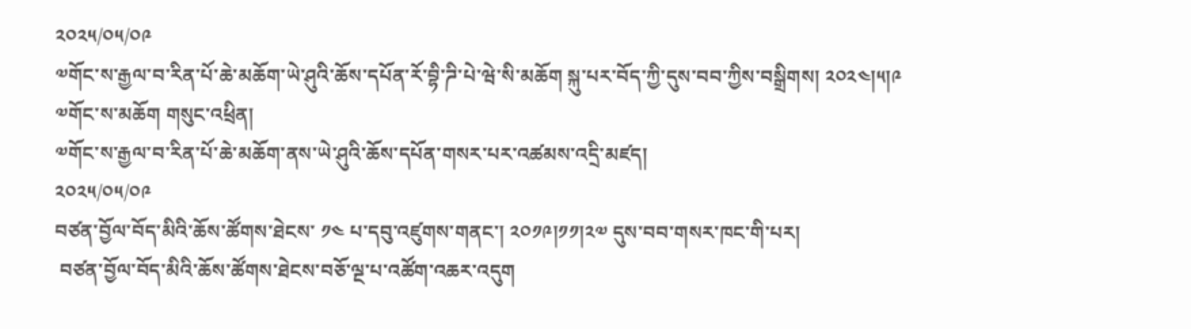༢༠༢༥/༠༥/༠༩
༧གོང་ས་རྒྱལ་བ་རིན་པོ་ཆེ་མཆོག་ཡེ་ཤུའི་ཆོས་དཔོན་རོ་བྷི་ཌི་པེ་ཝེ་སི་མཆོག སྐུ་པར་བོད་ཀྱི་དུས་བབ་ཀྱིས་བསྒྲིགས། ༢༠༢༤།༥།༩
༧གོང་ས་མཆོག གསུང་འཕྲིན།
༧གོང་ས་རྒྱལ་བ་རིན་པོ་ཆེ་མཆོག་ནས་ཡེ་ཤུའི་ཆོས་དཔོན་གསར་པར་འཚམས་འདྲི་མཛད།
༢༠༢༥/༠༥/༠༩
བཙན་བྱོལ་བོད་མིའི་ཆོས་ཚོགས་ཐེངས་ ༡༤ པ་དབུ་འཛུགས་གནང་། ༢༠༡༩།༡༡།༢༧ དུས་བབ་གསར་ཁང་གི་པར།
 བཙན་བྱོལ་བོད་མིའི་ཆོས་ཚོགས་ཐེངས་བཅོ་ལྔ་པ་འཚོག་འཆར་འདུག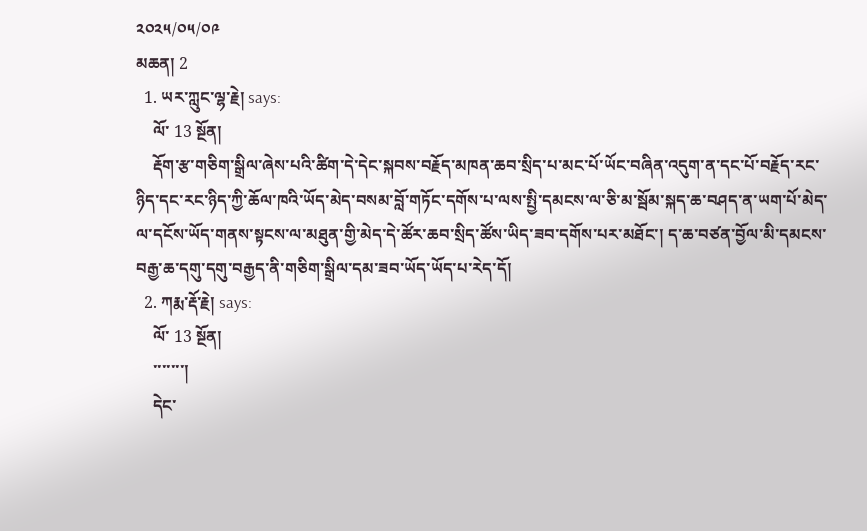༢༠༢༥/༠༥/༠༩
མཆན། 2
  1. ཡར་ཀླུང་ལྷ་རྗེ། says:
    ལོ་ 13 སྔོན།
    རྡོག་རྩ་གཅིག་སྒྲིལ་ཞེས་པའི་ཚིག་དེ་དེང་སྐབས་བརྗོད་མཁན་ཆབ་སྲིད་པ་མང་པོ་ཡོང་བཞིན་འདུག་ན་དང་པོ་བརྗོད་རང་ཉིད་དང་རང་ཉིད་ཀྱི་ཆོལ་ཁའི་ཡོད་མེད་བསམ་བློ་གཏོང་དགོས་པ་ལས་སྤྱི་དམངས་ལ་ཅི་མ་སྦོམ་སྐད་ཆ་བཤད་ན་ཡག་པོ་མེད་ལ་དངོས་ཡོད་གནས་སྟངས་ལ་མཐུན་གྱི་མེད་དེ་ཚོར་ཆབ་སྲིད་ཚོས་ཡིད་ཟབ་དགོས་པར་མཐོང་། ད་ཆ་བཙན་བྱོལ་མི་དམངས་བརྒྱ་ཆ་དགུ་དགུ་བརྒྱད་ནི་གཅིག་སྒྲིལ་དམ་ཟབ་ཡོད་ཡོད་པ་རེད་དོ།
  2. ཀརྨ་རྡོ་རྗེ། says:
    ལོ་ 13 སྔོན།
    ་་་་་་་།
    དེང་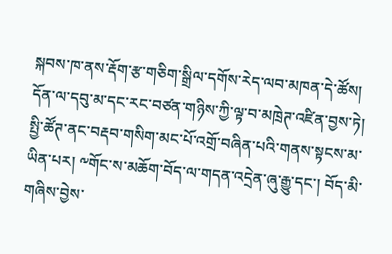སྐབས་ཁ་ནས་རྡོག་རྩ་གཅིག་སྒྲིལ་དགོས་རེད་ལབ་མཁན་དེ་ཚོས། དོན་ལ་དབུ་མ་དང་རང་བཙན་གཉིས་ཀྱི་ལྟ་བ་མཁྲེཊ་འཛིན་བྱས་ཏེ། སྤྱི་ཚོཊ་ནང་བརྡབ་གསིག་མང་པོ་འགྲོ་བཞིན་པའི་གནས་སྟངས་མ་ཡིན་པར། ༸གོང་ས་མཆོག་བོད་ལ་གདན་འདྲེན་ཞུ་རྒྱུ་དང་། བོད་མི་གཞིས་བྱེས་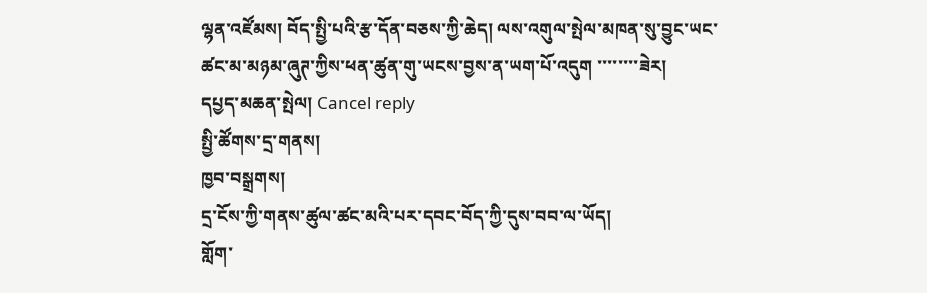ལྷན་འཛོམས། བོད་སྤྱི་པའི་རྩ་དོན་བཅས་ཀྱི་ཆེད། ལས་འགུལ་སྤེལ་མཁན་སུ་བྱུང་ཡང་ཚང་མ་མཉམ་ཞུཊ་ཀྱིས་ཕན་ཚུན་གུ་ཡངས་བྱས་ན་ཡག་པོ་འདུག ་་་་་་་་ཟེར།
དཔྱད་མཆན་སྤེལ། Cancel reply
སྤྱི་ཚོགས་དྲ་གནས།
ཁྱབ་བསྒྲགས།
དྲ་ངོས་ཀྱི་གནས་ཚུལ་ཚང་མའི་པར་དབང་བོད་ཀྱི་དུས་བབ་ལ་ཡོད།
གློག་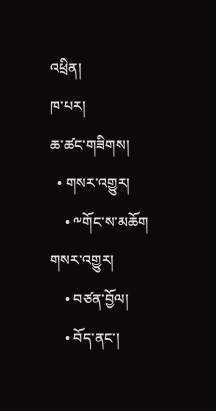འཕྲིན།
ཁ་པར།
ཆ་ཚང་གཟིགས།
  • གསར་འགྱུར།
    • ༸གོང་ས་མཆོག གསར་འགྱུར།
    • བཙན་བྱོལ།
    • བོད་ནང་།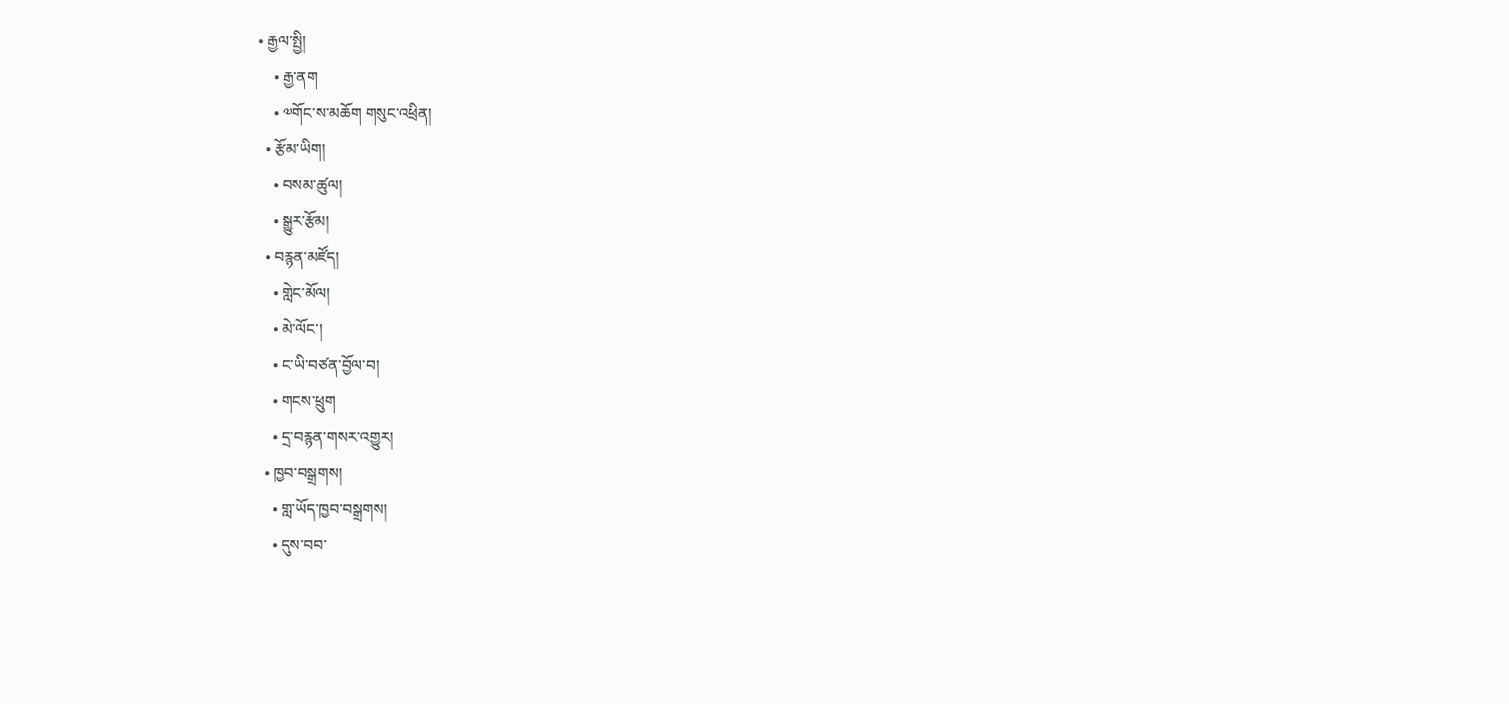• རྒྱལ་སྤྱི།
    • རྒྱ་ནག
    • ༧གོང་ས་མཆོག གསུང་འཕྲིན།
  • རྩོམ་ཡིག།
    • བསམ་ཚུལ།
    • སྒྱུར་རྩོམ།
  • བརྙན་མཛོད།
    • གླེང་མོལ།
    • མེ་ལོང་།
    • ང་ཡི་བཙན་བྱོལ་བ།
    • གངས་ཕྲུག
    • དྲ་བརྙན་གསར་འགྱུར།
  • ཁྱབ་བསྒྲགས།
    • གླ་ཡོད་ཁྱབ་བསྒྲགས།
    • དུས་བབ་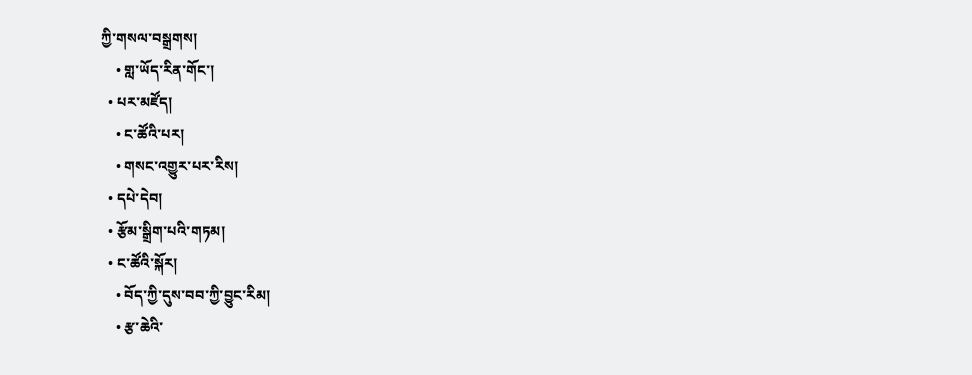ཀྱི་གསལ་བསྒྲགས།
    • གླ་ཡོད་རིན་གོང་།
  • པར་མཛོད།
    • ང་ཚོའི་པར།
    • གསང་འགྱུར་པར་རིས།
  • དཔེ་དེབ།
  • རྩོམ་སྒྲིག་པའི་གཏམ།
  • ང་ཚོའི་སྐོར།
    • བོད་ཀྱི་དུས་བབ་ཀྱི་བྱུང་རིམ།
    • རྩ་ཆེའི་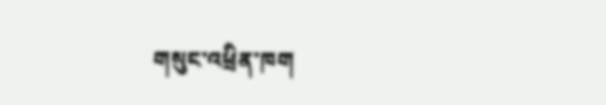གསུང་འཕྲིན་ཁག